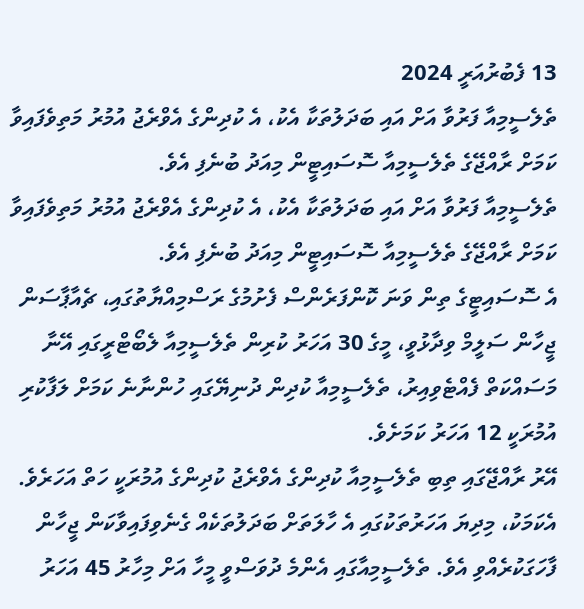13 ފެބުރުއަރީ 2024
ތެލެސީމިއާ ފަރުވާ އަށް އައި ބަދަލުތަކާ އެކު، އެ ކުދިންގެ އެވްރެޖު އުމުރު މަތިވެފައިވާ ކަމަށް ރާއްޖޭގެ ތެލެސީމިއާ ސޮސައިޓީން މިއަދު ބުނެފި އެވެ.
ތެލެސީމިއާ ފަރުވާ އަށް އައި ބަދަލުތަކާ އެކު، އެ ކުދިންގެ އެވްރެޖު އުމުރު މަތިވެފައިވާ ކަމަށް ރާއްޖޭގެ ތެލެސީމިއާ ސޮސައިޓީން މިއަދު ބުނެފި އެވެ.
އެ ސޮސައިޓީގެ ތިން ވަނަ ކޮންފަރެންސް ފެށުމުގެ ރަސްމިއްޔާތުގައި، ޗެއާޕާސަން ޖީހާން ސަލީމް ވިދާޅުވީ، މީގެ 30 އަހަރު ކުރިން ތެލެސީމިއާ ލެބޯޓްރީގައި އޭނާ މަސައްކަތް ފެއްޓެވިއިރު، ތެލެސީމިއާ ކުދިން ދުނިޔޭގައި ހުންނާނެ ކަމަށް ލަފާކުރި އުމުރަކީ 12 އަހަރު ކަމަށެވެ.
އޭރު ރާއްޖޭގައި ތިބި ތެލެސީމިއާ ކުދިންގެ އެވްރެޖު ކުދިންގެ އުމުރަކީ ހަތް އަހަރެވެ.
އެކަމަކު، މިދިޔަ އަހަރުތަކުގައި އެ ހާލަތަށް ބަދަލުތަކެއް ގެނެވިފައިވާކަން ޖީހާން ފާހަގަކުރެއްވި އެވެ. ތެލެސީމިއާގައި އެންމެ ދުވަސްވީ މީހާ އަށް މިހާރު 45 އަހަރު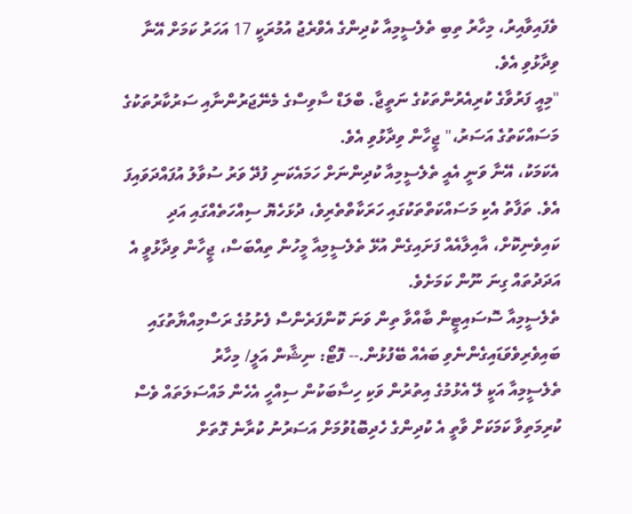ވެފައިވާއިރު، މިހާރު ތިބި ތެލެސީމިއާ ކުދިންގެ އެވްރެޖު އުމުރަކީ 17 އަހަރު ކަމަށް އޭނާ ވިދާޅުވި އެވެ.
"މިއީ ފަރުވާގެ ކުރިއެރުންތަކުގެ ނަތީޖާ. ބްލަޑް ސާވިސްގެ މެނޭޖަރުންނާއި ސަރުކާރުތަކުގެ މަސައްކަތުގެ އަސަރު،" ޖީހާން ވިދާޅުވި އެވެ.
އެކަމަކު، އޭނާ ވަނީ އެއީ ތެލެސީމިއާ ކުދިންނަށް ހަމައެކަނި ފުދޭ ވަރު ސުވާލު އުފައްދަވައިފަ އެވެ. ތަފާތު އެކި މަސައްކަތްތަކުގައި ހަރަކާތްތެރިވެ، ދުޅަހެޔޮ ސިއްހަތެއްގައި އަދި ކައިވެނިކޮށް، އާއިލާއެއް ފަށައިގެން އުޅޭ ތެލެސީމިއާ މީހުން ތިއްބަސް، ޖީހާން ވިދާޅުވީ އެ އަދަދުތައް ގިނަ ނޫން ކަމަށެވެ.
ތެލެސީމިއާ ސޮސައިޓީން ބާއްވާ ތިން ވަނަ ކޮންފަރެންސް ފެށުމުގެ ރަސްމިއްޔާތުގައި ބައިވެރިވެވަޑައިގެންނެވި ބައެއް ބޭފުޅުން.-- ފޮޓޯ: ނިޝާން އަލީ/ މިހާރު
ތެލެސީމިއާ އަކީ ލޭ އެޅުމުގެ އިތުރުން ވަކި ހިސާބަކުން ސިއްހީ އެހެން މައްސަލަތައް ވެސް ކުރިމަތިވާ ކަމަކަށް ވާތީ އެ ކުދިންގެ ހެދިބޮޑުވުމަށް އަސަރުނު ކުރާނެ ގޮތަށް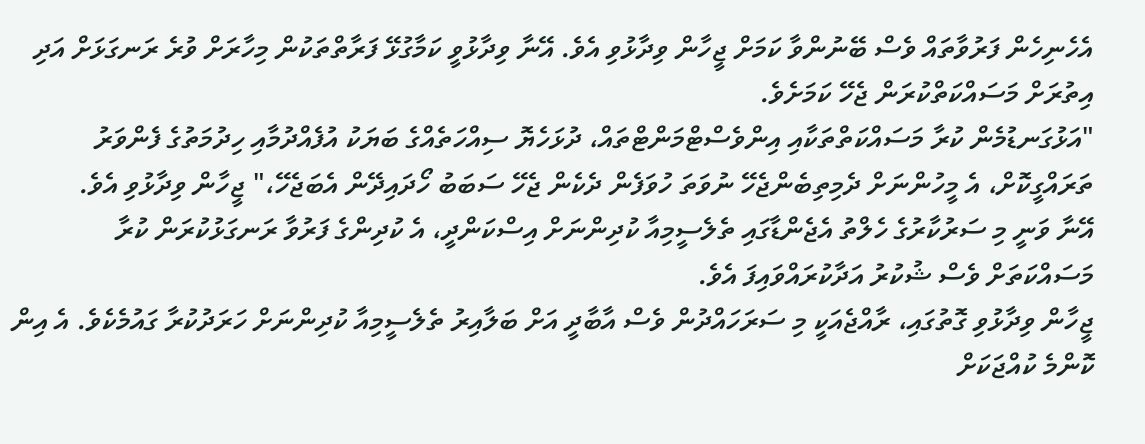އެހެނިހެން ފަރުވާތައް ވެސް ބޭނުންވާ ކަމަށް ޖީހާން ވިދާޅުވި އެވެ. އޭނާ ވިދާޅުވީ ކަމާގުޅޭ ފަރާތްތަކުން މިހާރަށް ވުރެ ރަނގަޅަށް އަދި އިތުރަށް މަސައްކަތްކުރަން ޖެހޭ ކަމަށެވެ.
"އަޅުގަނޑުމެން ކުރާ މަސައްކަތްތަކާއި އިންވެސްޓްމަންޓްތައް، ދުޅަހެޔޮ ސިއްހަތެއްގެ ބަޔަކު އުފެއްދުމާއި ހިދުމަތުގެ ފެންވަރު ތަރައްގީކޮށް، އެ މީހުންނަށް ދެމިތިބެންޖެހޭ ނުވަތަ ހުވަފެން ދެކެން ޖެހޭ ސަބަބު ހޯދައިދޭން އެބަޖެހޭ،" ޖީހާން ވިދާޅުވި އެވެ.
އޭނާ ވަނީ މި ސަރުކާރުގެ ހެލްތު އެޖެންޑާގައި ތެލެސީމިއާ ކުދިންނަށް އިސްކަންދީ، އެ ކުދިންގެ ފަރުވާ ރަނގަޅުކުރަން ކުރާ މަސައްކަތަށް ވެސް ޝުކުރު އަދާކުރައްވައިފަ އެވެ.
ޖީހާން ވިދާޅުވި ގޮތުގައި، ރާއްޖެއަކީ މި ސަރަހައްދުން ވެސް އާބާދީ އަށް ބަލާއިރު ތެލެސީމިއާ ކުދިންނަށް ހަރަދުކުރާ ގައުމެކެވެ. އެ އިން ކޮންމެ ކުއްޖަކަށް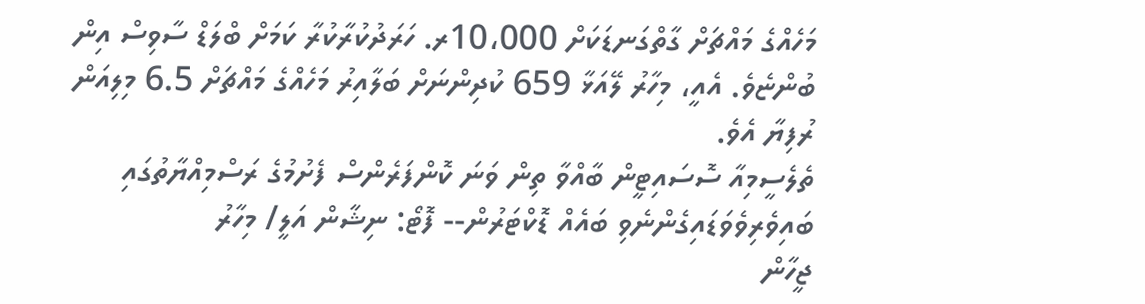މަހެއްގެ މައްޗަށް ގާތްގަނޑަކަށް 10،000ރ. ހަރަދުކުރާކުރާ ކަމަށް ބްލަޑް ސާވިސް އިން ބުންޏެވެ. އެއީ، މިހާރު ލޭއަޅާ 659 ކުދިންނަށް ބަލާއިރު މަހެއްގެ މައްޗަށް 6.5 މިލިއަން ރުފިޔާ އެވެ.
ތެލެސީމިއާ ސޮސައިޓީން ބާއްވާ ތިން ވަނަ ކޮންފަރެންސް ފެށުމުގެ ރަސްމިއްޔާތުގައި ބައިވެރިވެވަޑައިގެންނެވި ބައެއް ޑޮކްޓަރުން-- ފޮޓޯ: ނިޝާން އަލީ/ މިހާރު
ޖީހާން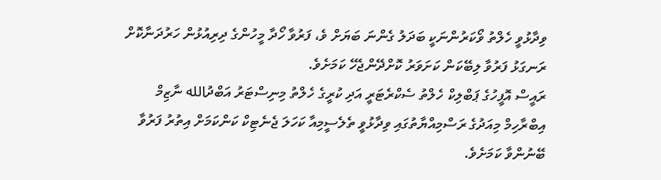ވިދާޅުވީ ހެލްތު ވޯކަރުންނަކީ ބަދަލު ގެންނަ ބަޔަށް ވެ، ފަރުވާ ހޯދާ މީހުންގެ ދިރިއުޅުން ހަރުދަނާކޮށް ރަނގަޅު ފަރުވާ ލިބޭކަން ކަށަވަރު ކޮށްދޭންޖެހޭ ކަމަށެވެ.
ރައީސް އޮފީހުގެ ޕަބްލިކް ހެލްތު ސެކްރެޓަރީ އަދި ކުރީގެ ހެލްތު މިނިސްޓަރު އަބްދުالله ނާޒިމް އިބްރާހިމް މިއަދުގެ ރަސްމިއްޔާތުގައި ވިދާޅުވީ ތެލެސީމިއާ ކަހަލަ ޖެނެޓިކް ކަންކަމަށް އިތުރު ފަރުވާ ބޭނުންވާ ކަމަށެވެ.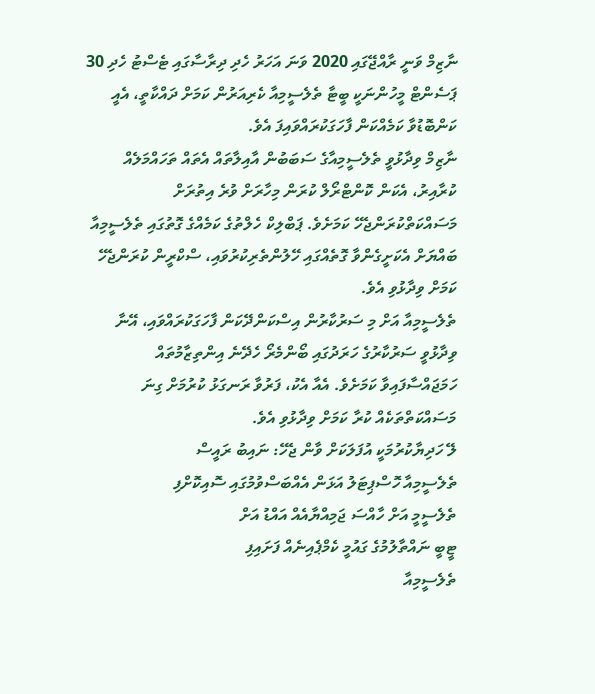ނާޒިމް ވަނީ ރާއްޖޭގައި 2020 ވަނަ އަހަރު ހެދި ދިރާސާގައި ޓެސްޓު ހެދި 30 ޕަސެންޓް މީހުންނަކީ ބީޓާ ތެލެސީމިއާ ކެރިއަރުން ކަމަށް ދައްކާތީ، އެއީ ކަންބޮޑުވާ ކަމެއްކަން ފާހަގަކުރައްވައިފަ އެވެ.
ނާޒިމް ވިދާޅުވީ ތެލެސީމިއާގެ ސަބަބުން އާއިލާތައް އެތައް ތަހައްމަލެއް ކުރާއިރު، އެކަން ކޮންޓްރޯލް ކުރަން މިހާރަށް ވުރެ އިތުރަށް މަސައްކަތްކުރަންޖެހޭ ކަމަށެވެ. ޕަބްލިކް ހެލްތުގެ ކަމެއްގެ ގޮތުގައި ތެލެސީމިއާ ބައްޔަށް އެކަށީގެންވާ ގޮތެއްގައި ހޭލުންތެރިކުރުވައި، ސްކްރީން ކުރަންޖެހޭ ކަމަށް ވިދާޅުވި އެވެ.
ތެލެސީމިއާ އަށް މި ސަރުކާރުން އިސްކަންދޭކަން ފާހަގަކުރައްވައި، އޭނާ ވިދާޅުވީ ސަރުކާރުގެ ހަރަދުގައި ބޯންމެރޯ ހެދޭނެ އިންތިޒާމުތައް ހަމަޖައްސާފައިވާ ކަމަށެވެ. އެއާ އެކު، ފަރުވާ ރަނގަޅު ކުރުމަށް ގިނަ މަސައްކަތްތަކެއް ކުރާ ކަމަށް ވިދާޅުވި އެވެ.
ލޭ ހަދިޔާކުރުމަކީ އުފަލަކަށް ވާން ޖެހޭ: ނައިބު ރައީސް
ތެލެސީމިއާ ހޮސްޕިޓަލު އަޅަން އެއްބަސްވުމުގައި ސޮއިކޮށްފި
ތެލެސީމީ އަށް ހާއްސަ ޖަމިއްޔާއެއް އައްޑު އަށް
ޓީބީ ނައްތާލުމުގެ ގައުމީ ކެމްޕެއިނެއް ފަށައިފި
ތެލެސީމިއާ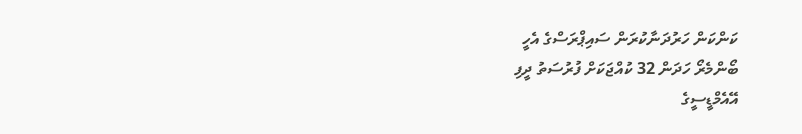ކަންކަން ހަރުދަނާކުރަން ސައިޕްރަސްގެ އެހީ
ބޯންމެރޯ ހަދަން 32 ކުއްޖަކަށް ފުރުސަތު ދީފި
އޭއެމްޑީސީގެ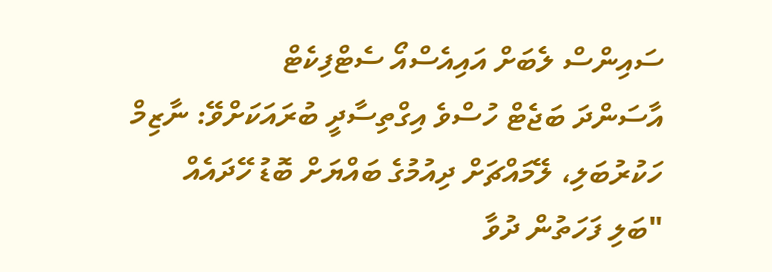ސައިންސް ލެބަށް އައިއެސްއޯ ސެޓްފިކެޓް
އާސަންދަ ބަޖެޓް ހުސްވެ އިގްތިސާދީ ބުރައަކަށްވޭ: ނާޒިމް
ހަކުރުބަލި، ލޭމައްޗަށް ދިއުމުގެ ބައްޔަށް ބޮޑު ހޭދައެއް
"ބަލި ފަހަތުން ދުވާ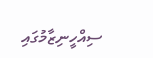ސިއްހީނިޒާމުގައި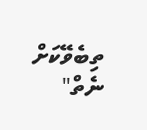ތިބެވޭކަށް ނެތް"